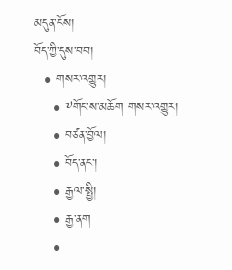མདུན་ངོས།
བོད་ཀྱི་དུས་བབ།
  • གསར་འགྱུར།
    • ༸གོང་ས་མཆོག གསར་འགྱུར།
    • བཙན་བྱོལ།
    • བོད་ནང་།
    • རྒྱལ་སྤྱི།
    • རྒྱ་ནག
    •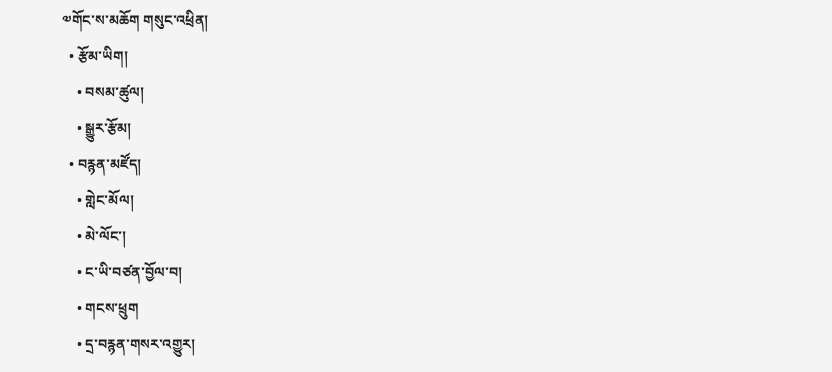༧གོང་ས་མཆོག གསུང་འཕྲིན།
  • རྩོམ་ཡིག།
    • བསམ་ཚུལ།
    • སྒྱུར་རྩོམ།
  • བརྙན་མཛོད།
    • གླེང་མོལ།
    • མེ་ལོང་།
    • ང་ཡི་བཙན་བྱོལ་བ།
    • གངས་ཕྲུག
    • དྲ་བརྙན་གསར་འགྱུར།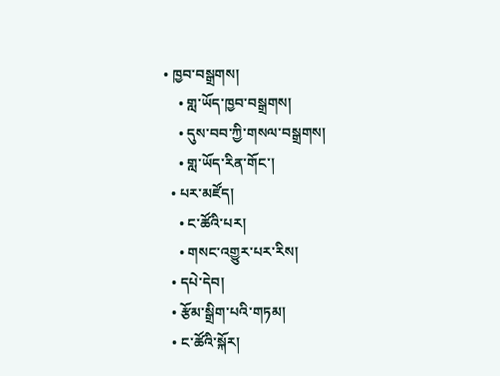• ཁྱབ་བསྒྲགས།
    • གླ་ཡོད་ཁྱབ་བསྒྲགས།
    • དུས་བབ་ཀྱི་གསལ་བསྒྲགས།
    • གླ་ཡོད་རིན་གོང་།
  • པར་མཛོད།
    • ང་ཚོའི་པར།
    • གསང་འགྱུར་པར་རིས།
  • དཔེ་དེབ།
  • རྩོམ་སྒྲིག་པའི་གཏམ།
  • ང་ཚོའི་སྐོར།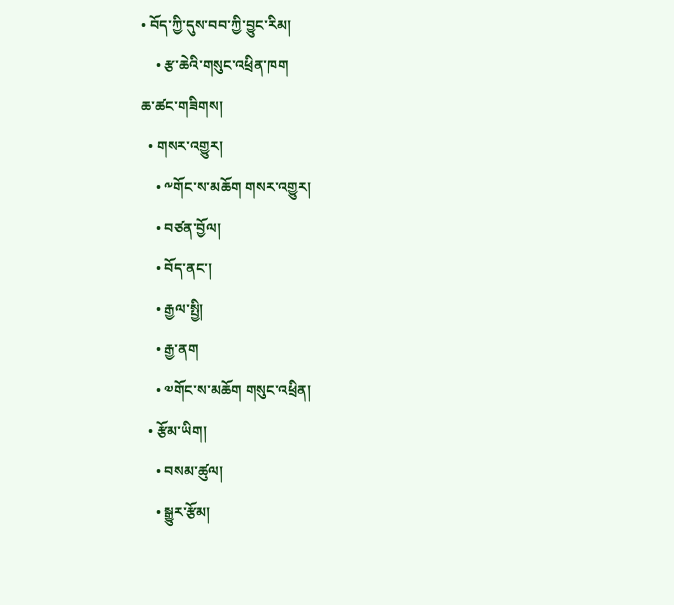• བོད་ཀྱི་དུས་བབ་ཀྱི་བྱུང་རིམ།
    • རྩ་ཆེའི་གསུང་འཕྲིན་ཁག
ཆ་ཚང་གཟིགས།
  • གསར་འགྱུར།
    • ༸གོང་ས་མཆོག གསར་འགྱུར།
    • བཙན་བྱོལ།
    • བོད་ནང་།
    • རྒྱལ་སྤྱི།
    • རྒྱ་ནག
    • ༧གོང་ས་མཆོག གསུང་འཕྲིན།
  • རྩོམ་ཡིག།
    • བསམ་ཚུལ།
    • སྒྱུར་རྩོམ།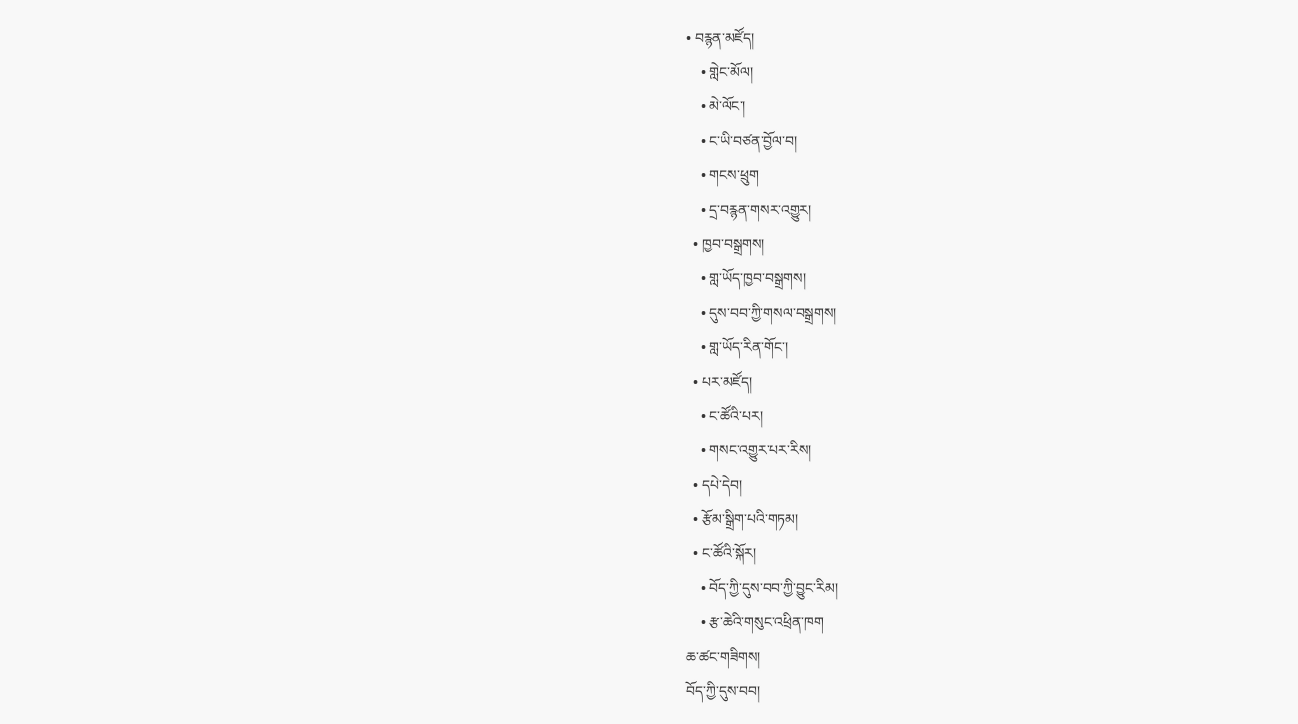• བརྙན་མཛོད།
    • གླེང་མོལ།
    • མེ་ལོང་།
    • ང་ཡི་བཙན་བྱོལ་བ།
    • གངས་ཕྲུག
    • དྲ་བརྙན་གསར་འགྱུར།
  • ཁྱབ་བསྒྲགས།
    • གླ་ཡོད་ཁྱབ་བསྒྲགས།
    • དུས་བབ་ཀྱི་གསལ་བསྒྲགས།
    • གླ་ཡོད་རིན་གོང་།
  • པར་མཛོད།
    • ང་ཚོའི་པར།
    • གསང་འགྱུར་པར་རིས།
  • དཔེ་དེབ།
  • རྩོམ་སྒྲིག་པའི་གཏམ།
  • ང་ཚོའི་སྐོར།
    • བོད་ཀྱི་དུས་བབ་ཀྱི་བྱུང་རིམ།
    • རྩ་ཆེའི་གསུང་འཕྲིན་ཁག
ཆ་ཚང་གཟིགས།
བོད་ཀྱི་དུས་བབ།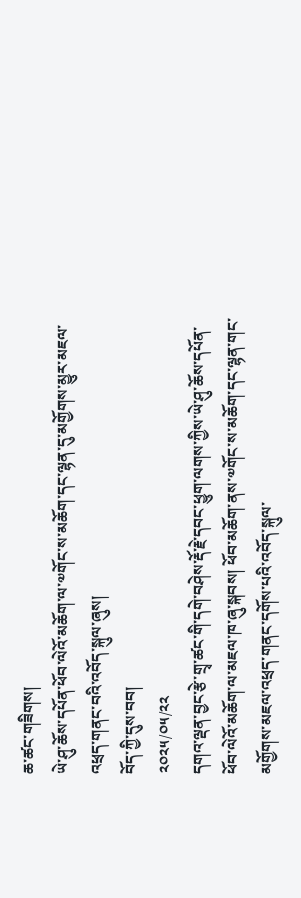ཆ་ཚང་གཟིགས།
ཡེ་ཤུ་ཆོས་དཔོན་ཕོབ་ལེའོ་མཆོག་ལ་༧གོང་ས་མཆོག་དང་ལྷན་དུ་མགྱོགས་མྱུར་མཇལ་འཕྲད་གནང་བའི་འབོད་སྐུལ་ཞུས།
བོད་ཀྱི་དུས་བབ།
༢༠༢༥/༠༥/༢༢
དགའ་ལྡན་བྱང་རྩེ་གྲྭ་ཚང་གི་དགེ་བཤེས་རྡོ་རྗེ་དབང་ཕྱུག་ལགས་ཀྱིས་ཡེ་ཤུ་ཆོས་དཔོན་ཕོབ་ལེའོ་མཆོག་ལ་མཇལ་ཁ་ཞུ་སྐབས། ཕོབ་མཆོག་ནས་༧གོང་ས་མཆོག་དང་ལྷན་གང་མགྱོགས་མཇལ་འཕྲད་གནང་དགོས་པའི་འབོད་སྐུལ་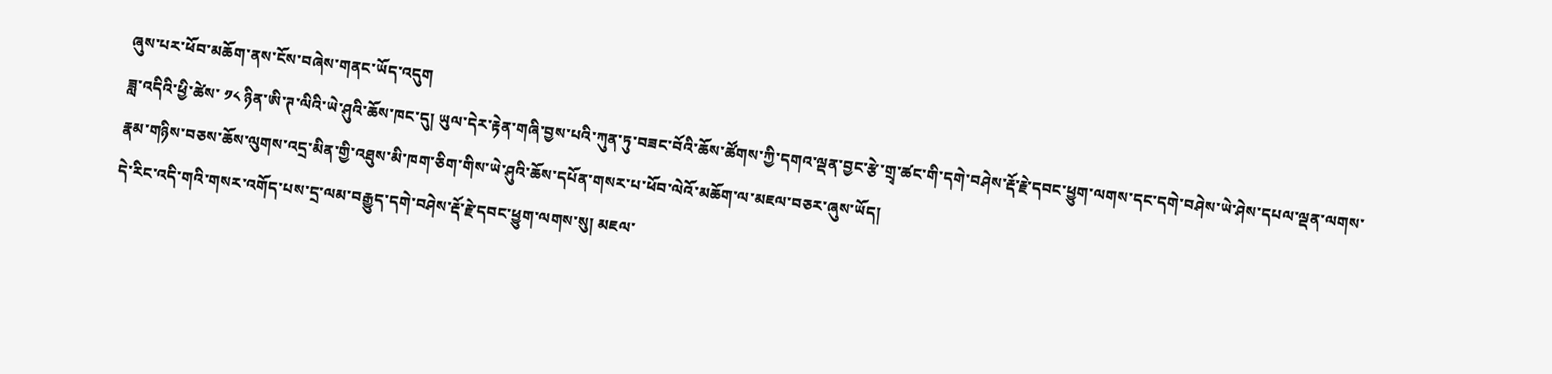ཞུས་པར་ཕོབ་མཆོག་ནས་ངོས་བཞེས་གནང་ཡོད་འདུག
ཟླ་འདིའི་ཕྱི་ཚེས་ ༡༨ ཉིན་ཨི་ཊ་ལིའི་ཡེ་ཤུའི་ཆོས་ཁང་དུ། ཡུལ་དེར་རྟེན་གཞི་བྱས་པའི་ཀུན་ཏུ་བཟང་བོའི་ཆོས་ཚོགས་ཀྱི་དགའ་ལྡན་བྱང་རྩེ་གྲྭ་ཚང་གི་དགེ་བཤེས་རྡོ་རྗེ་དབང་ཕྱུག་ལགས་དང་དགེ་བཤེས་ཡེ་ཤེས་དཔལ་ལྡན་ལགས་རྣམ་གཉིས་བཅས་ཆོས་ལུགས་འདྲ་མིན་གྱི་འཐུས་མི་ཁག་ཅིག་གིས་ཡེ་ཤུའི་ཆོས་དཔོན་གསར་པ་ཕོབ་ལེའོ་མཆོག་ལ་མཇལ་བཅར་ཞུས་ཡོད།
དེ་རིང་འདི་གའི་གསར་འགོད་པས་དྲ་ལམ་བརྒྱུད་དགེ་བཤེས་རྡོ་རྗེ་དབང་ཕྱུག་ལགས་སུ། མཇལ་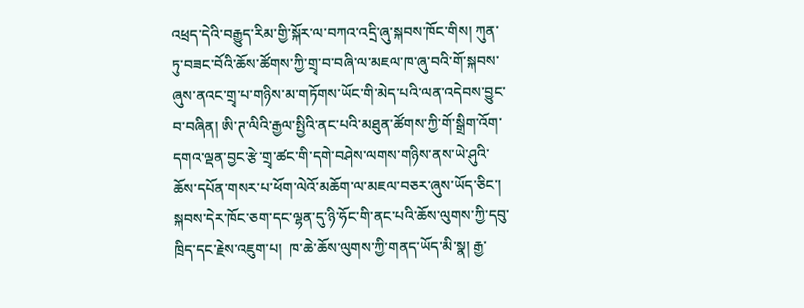འཕྲད་དེའི་བརྒྱུད་རིམ་གྱི་སྐོར་ལ་བཀའ་འདྲི་ཞུ་སྐབས་ཁོང་གིས། ཀུན་ཏུ་བཟང་བོའི་ཆོས་ཚོགས་ཀྱི་གྲྭ་བ་བཞི་ལ་མཇལ་ཁ་ཞུ་བའི་གོ་སྐབས་ཞུས་ནའང་གྲྭ་པ་གཉིས་མ་གཏོགས་ཡོང་གི་མེད་པའི་ལན་འདེབས་བྱུང་བ་བཞིན། ཨི་ཊ་ལིའི་རྒྱལ་སྤྱིའི་ནང་པའི་མཐུན་ཚོགས་ཀྱི་གོ་སྒྲིག་འོག་དགའ་ལྡན་བྱང་རྩེ་གྲྭ་ཚང་གི་དགེ་བཤེས་ལགས་གཉིས་ནས་ཡེ་ཤུའི་ཆོས་དཔོན་གསར་པ་ཕོག་ལེའོ་མཆོག་ལ་མཇལ་བཅར་ཞུས་ཡོད་ཅིང་། སྐབས་དེར་ཁོང་ཅག་དང་ལྷན་དུ་ཉི་ཧོང་གི་ནང་པའི་ཆོས་ལུགས་ཀྱི་དབུ་ཁྲིད་དང་རྗེས་འཇུག་པ།  ཁ་ཆེ་ཆོས་ལུགས་ཀྱི་གནད་ཡོད་མི་སྣ། རྒྱ་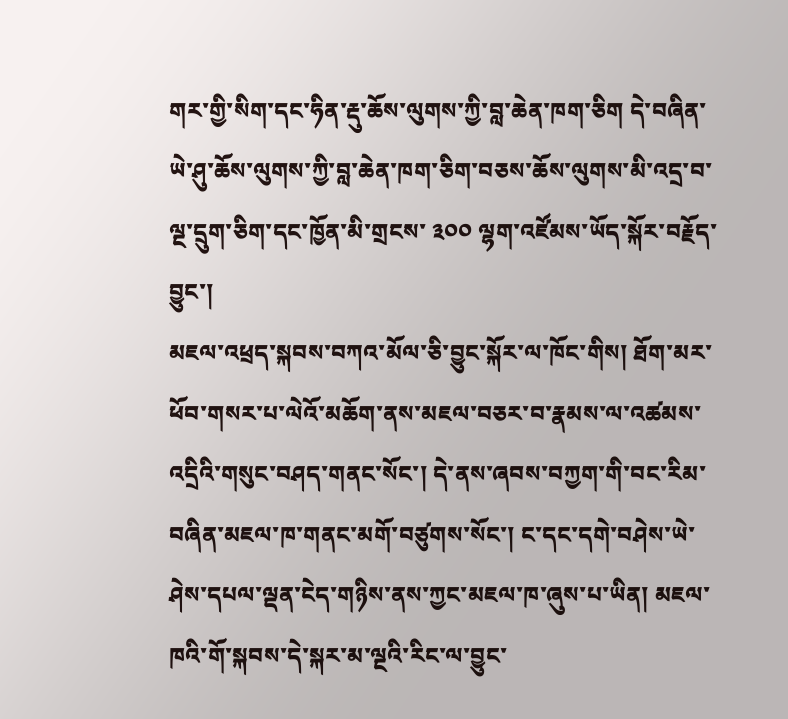གར་གྱི་སིག་དང་ཧིན་རྡུ་ཆོས་ལུགས་ཀྱི་བླ་ཆེན་ཁག་ཅིག དེ་བཞིན་ཡེ་ཤུ་ཆོས་ལུགས་ཀྱི་བླ་ཆེན་ཁག་ཅིག་བཅས་ཆོས་ལུགས་མི་འདྲ་བ་ལྔ་དྲུག་ཅིག་དང་ཁྱོན་མི་གྲངས་ ༣༠༠ ལྷག་འཛོམས་ཡོད་སྐོར་བརྗོད་བྱུང་།
མཇལ་འཕྲད་སྐབས་བཀའ་མོལ་ཅི་བྱུང་སྐོར་ལ་ཁོང་གིས། ཐོག་མར་ཕོབ་གསར་པ་ལེའོ་མཆོག་ནས་མཇལ་བཅར་བ་རྣམས་ལ་འཚམས་འདྲིའི་གསུང་བཤད་གནང་སོང་། དེ་ནས་ཞབས་བཀྱག་གི་བང་རིམ་བཞིན་མཇལ་ཁ་གནང་མགོ་བཙུགས་སོང་། ང་དང་དགེ་བཤེས་ཡེ་ཤེས་དཔལ་ལྡན་ངེད་གཉིས་ནས་ཀྱང་མཇལ་ཁ་ཞུས་པ་ཡིན། མཇལ་ཁའི་གོ་སྐབས་དེ་སྐར་མ་ལྔའི་རིང་ལ་བྱུང་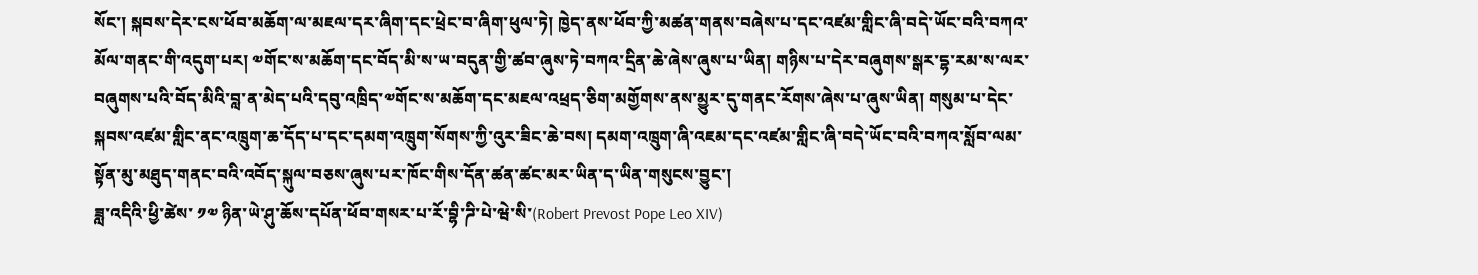སོང་། སྐབས་དེར་ངས་ཕོབ་མཆོག་ལ་མཇལ་དར་ཞིག་དང་ཕྲེང་བ་ཞིག་ཕུལ་ཏེ། ཁྱེད་ནས་ཕོབ་ཀྱི་མཚན་གནས་བཞེས་པ་དང་འཛམ་གླིང་ཞི་བདེ་ཡོང་བའི་བཀའ་མོལ་གནང་གི་འདུག་པར། ༧གོང་ས་མཆོག་དང་བོད་མི་ས་ཡ་བདུན་གྱི་ཚབ་ཞུས་ཏེ་བཀའ་དྲིན་ཆེ་ཞེས་ཞུས་པ་ཡིན། གཉིས་པ་དེར་བཞུགས་སྒར་དྷ་རམ་ས་ལར་བཞུགས་པའི་བོད་མིའི་བླ་ན་མེད་པའི་དབུ་འཁྲིད་༧གོང་ས་མཆོག་དང་མཇལ་འཕྲད་ཅིག་མགྱོགས་ནས་མྱུར་དུ་གནང་རོགས་ཞེས་པ་ཞུས་ཡིན། གསུམ་པ་དེང་སྐབས་འཛམ་གླིང་ནང་འཁྲུག་ཆ་དོད་པ་དང་དམག་འཁྲུག་སོགས་ཀྱི་འུར་ཟིང་ཆེ་བས། དམག་འཁྲུག་ཞི་འཇམ་དང་འཛམ་གླིང་ཞི་བདེ་ཡོང་བའི་བཀའ་སློབ་ལམ་སྟོན་མུ་མཐུད་གནང་བའི་འབོད་སྐུལ་བཅས་ཞུས་པར་ཁོང་གིས་དོན་ཚན་ཚང་མར་ཡིན་ད་ཡིན་གསུངས་བྱུང་།
ཟླ་འདིའི་ཕྱི་ཚེས་ ༡༧ ཉིན་ཡེ་ཤུ་ཆོས་དཔོན་ཕོབ་གསར་པ་རོ་བྷི་ཌི་པེ་ཝེ་སི་(Robert Prevost Pope Leo XIV)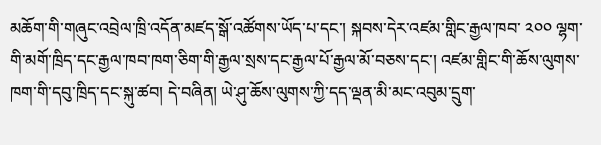མཆོག་གི་གཞུང་འབྲེལ་ཁྲི་འདོན་མཛད་སྒོ་འཚོགས་ཡོད་པ་དང་། སྐབས་དེར་འཛམ་གླིང་རྒྱལ་ཁབ་ ༢༠༠ ལྷག་གི་མགོ་ཁྲིད་དང་རྒྱལ་ཁབ་ཁག་ཅིག་གི་རྒྱལ་སྲས་དང་རྒྱལ་པོ་རྒྱལ་མོ་བཅས་དང་། འཛམ་གླིང་གི་ཆོས་ལུགས་ཁག་གི་དབུ་ཁྲིད་དང་སྐུ་ཚབ། དེ་བཞིན། ཡེ་ཤུ་ཆོས་ལུགས་ཀྱི་དད་ལྡན་མི་མང་འབུམ་དྲུག་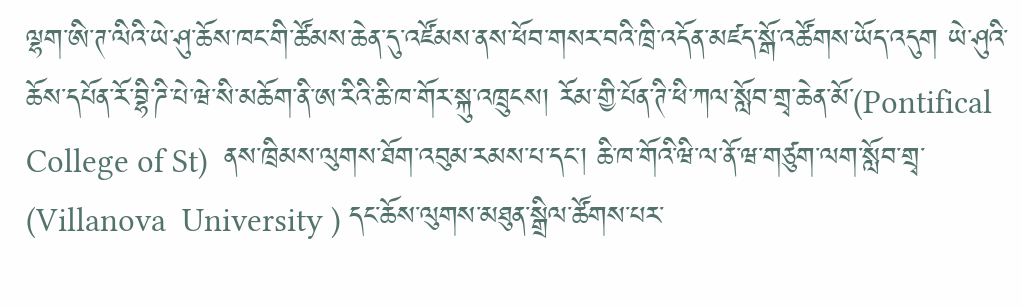ལྷག་ཨི་ཊ་ལིའི་ཡེ་ཤུ་ཆོས་ཁང་གི་ཚོམས་ཆེན་དུ་འཛོམས་ནས་ཕོབ་གསར་བའི་ཁྲི་འདོན་མཛད་སྒོ་འཚོགས་ཡོད་འདུག ཡེ་ཤུའི་ཆོས་དཔོན་རོ་བྷི་ཌི་པེ་ཝེ་སི་མཆོག་ནི་ཨ་རིའི་ཆི་ཁ་གོར་སྐུ་འཁྲུངས། རོམ་གྱི་པོན་ཊི་ཕི་ཀལ་སློབ་གྲྭ་ཆེན་མོ་(Pontifical College of St)  ནས་ཁྲིམས་ལུགས་ཐོག་འབུམ་རམས་པ་དང་། ཆི་ཁ་གོའི་ཝི་ལ་ནོ་ཝ་གཙུག་ལག་སློབ་གྲྭ་ (Villanova  University ) དང་ཆོས་ལུགས་མཐུན་སྒྲིལ་ཚོགས་པར་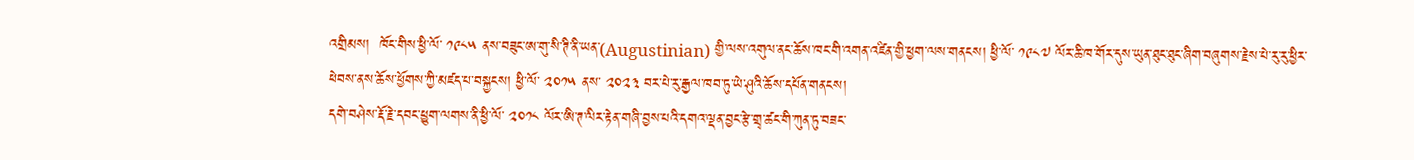འགྲིམས།  ཁོང་གིས་ཕྱི་ལོ་ ༡༩༨༥ ནས་བཟུང་ཨ་གུ་སི་ཊི་ནི་ཡན་(Augustinian) གྱི་ལས་འགུལ་ནང་ཆོས་ཁང་གི་འགན་འཛིན་གྱི་ཕྱག་ལས་གནངས། ཕྱི་ལོ་ ༡༩༨༧ ལོར་ཆི་ཁ་གོར་དུས་ཡུན་ཐུང་ཐུང་ཞིག་བཞུགས་རྗེས་པེ་རུ་རུ་ཕྱིར་ཕེབས་ནས་ཆོས་ཕྱོགས་ཀྱི་མཛད་པ་བསྐྱངས། ཕྱི་ལོ་ ༢༠༡༥ ནས་ ༢༠༢༣ བར་པེ་རུ་རྒྱལ་ཁབ་ཏུ་ཡེ་ཤུའི་ཆོས་དཔོན་གནངས།
དགེ་བཤེས་རྡོ་རྗེ་དབང་ཕྱུག་ལགས་ནི་ཕྱི་ལོ་ ༢༠༡༨ ལོར་ཨི་ཊ་ལིར་རྟེན་གཞི་བྱས་པའི་དགའ་ལྡན་བྱང་རྩེ་གྲྭ་ཚང་གི་ཀུན་ཏུ་བཟང་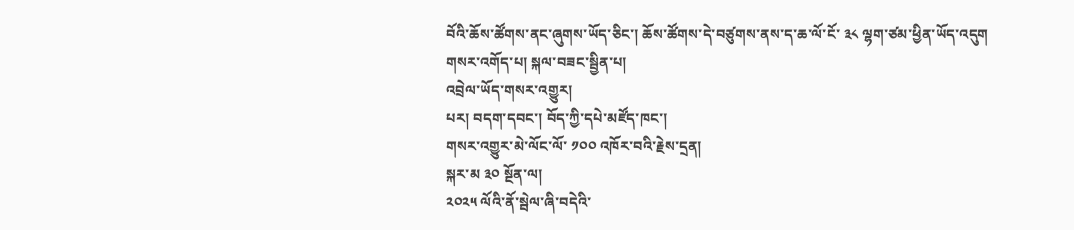བོའི་ཆོས་ཚོགས་ནང་ཞུགས་ཡོད་ཅིང་། ཆོས་ཚོགས་དེ་བཙུགས་ནས་ད་ཆ་ལོ་ངོ་ ༣༨ ལྷག་ཙམ་ཕྱིན་ཡོད་འདུག
གསར་འགོད་པ། སྐལ་བཟང་སྦྱིན་པ།
འབྲེལ་ཡོད་གསར་འགྱུར།
པར། བདག་དབང་། བོད་ཀྱི་དཔེ་མཛོད་ཁང་།
གསར་འགྱུར་མེ་ལོང་ལོ་ ༡༠༠ འཁོར་བའི་རྗེས་དྲན།
སྐར་མ ༣༠ སྔོན་ལ།
༢༠༢༥ ལོའི་ནོ་སྦེལ་ཞི་བདེའི་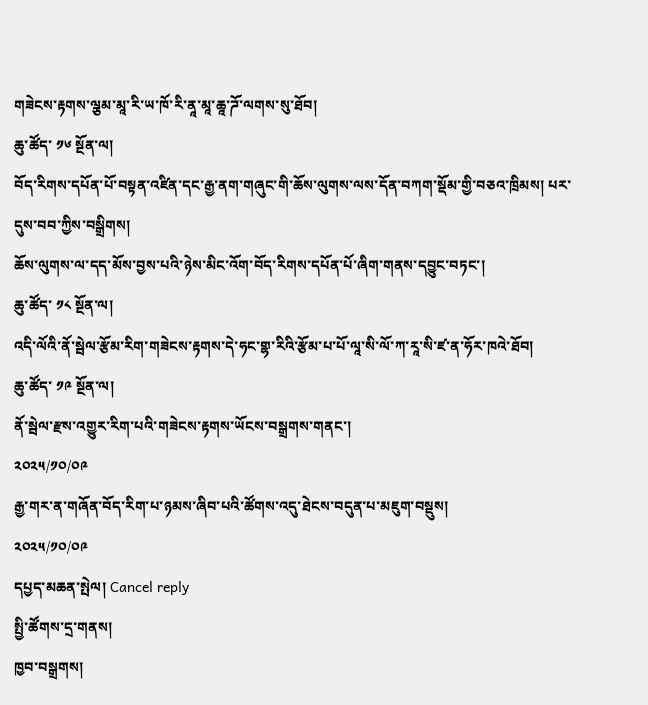གཟེངས་རྟགས་ལྕམ་མཱ་རི་ཡ་ཁོ་རི་ནཱ་མཱ་ཆཱ་ཌོ་ལགས་སུ་ཐོབ།
ཆུ་ཚོད་ ༡༦ སྔོན་ལ།
བོད་རིགས་དཔོན་པོ་བསྟན་འཛིན་དང་རྒྱ་ནག་གཞུང་གི་ཆོས་ལུགས་ལས་དོན་བཀག་སྡོམ་གྱི་བཅའ་ཁྲིམས། པར་དུས་བབ་ཀྱིས་བསྒྲིགས།
ཆོས་ལུགས་ལ་དད་མོས་བྱས་པའི་ཉེས་མིང་འོག་བོད་རིགས་དཔོན་པོ་ཞིག་གནས་དབྱུང་བཏང་།
ཆུ་ཚོད་ ༡༨ སྔོན་ལ།
འདི་ལོའི་ནོ་སྦེལ་རྩོམ་རིག་གཟེངས་རྟགས་དེ་ཧང་གྷ་རིའི་རྩོམ་པ་པོ་ལཱ་སི་ལོ་ཀ་རཱ་སི་ཛ་ན་ཧོར་ཁའེ་ཐོབ།
ཆུ་ཚོད་ ༡༩ སྔོན་ལ།
ནོ་སྦེལ་རྫས་འགྱུར་རིག་པའི་གཟེངས་རྟགས་ཡོངས་བསྒྲགས་གནང་།
༢༠༢༥/༡༠/༠༩
རྒྱ་གར་ན་གཞོན་བོད་རིག་པ་ཉམས་ཞིབ་པའི་ཚོགས་འདུ་ཐེངས་བདུན་པ་མཇུག་བསྡུས།
༢༠༢༥/༡༠/༠༩
དཔྱད་མཆན་སྤེལ། Cancel reply
སྤྱི་ཚོགས་དྲ་གནས།
ཁྱབ་བསྒྲགས།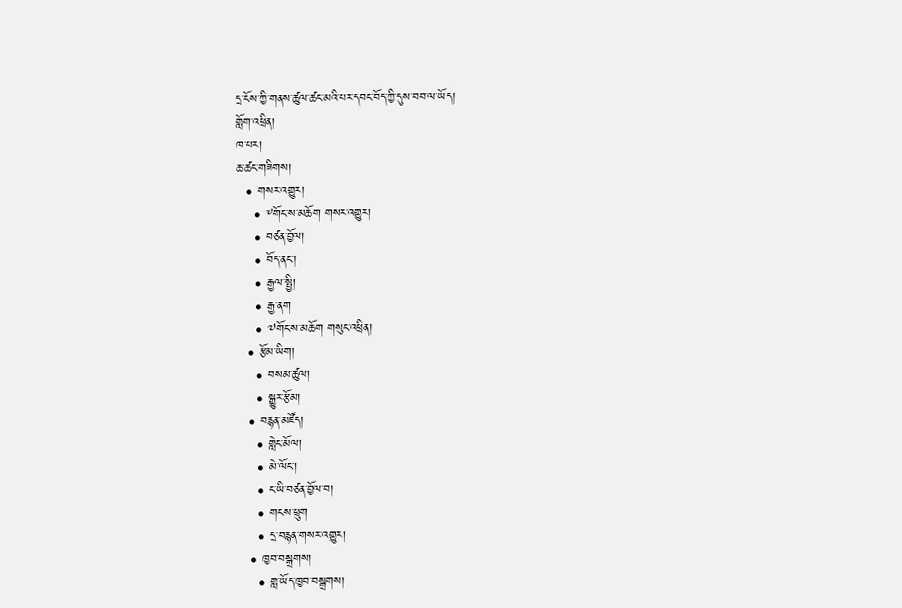དྲ་ངོས་ཀྱི་གནས་ཚུལ་ཚང་མའི་པར་དབང་བོད་ཀྱི་དུས་བབ་ལ་ཡོད།
གློག་འཕྲིན།
ཁ་པར།
ཆ་ཚང་གཟིགས།
  • གསར་འགྱུར།
    • ༸གོང་ས་མཆོག གསར་འགྱུར།
    • བཙན་བྱོལ།
    • བོད་ནང་།
    • རྒྱལ་སྤྱི།
    • རྒྱ་ནག
    • ༧གོང་ས་མཆོག གསུང་འཕྲིན།
  • རྩོམ་ཡིག།
    • བསམ་ཚུལ།
    • སྒྱུར་རྩོམ།
  • བརྙན་མཛོད།
    • གླེང་མོལ།
    • མེ་ལོང་།
    • ང་ཡི་བཙན་བྱོལ་བ།
    • གངས་ཕྲུག
    • དྲ་བརྙན་གསར་འགྱུར།
  • ཁྱབ་བསྒྲགས།
    • གླ་ཡོད་ཁྱབ་བསྒྲགས།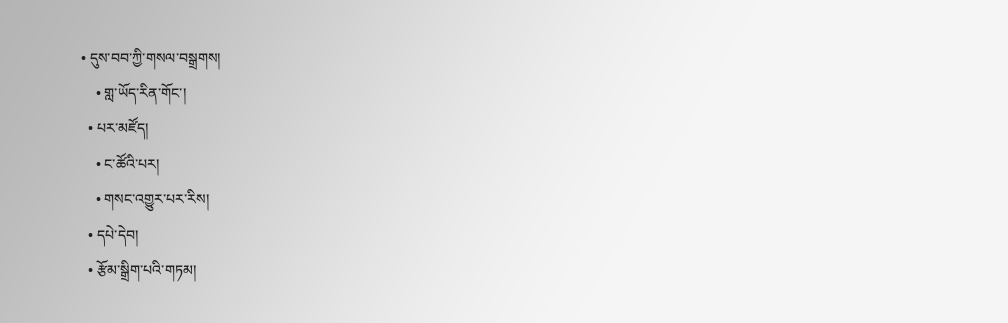• དུས་བབ་ཀྱི་གསལ་བསྒྲགས།
    • གླ་ཡོད་རིན་གོང་།
  • པར་མཛོད།
    • ང་ཚོའི་པར།
    • གསང་འགྱུར་པར་རིས།
  • དཔེ་དེབ།
  • རྩོམ་སྒྲིག་པའི་གཏམ།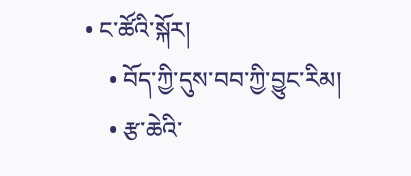• ང་ཚོའི་སྐོར།
    • བོད་ཀྱི་དུས་བབ་ཀྱི་བྱུང་རིམ།
    • རྩ་ཆེའི་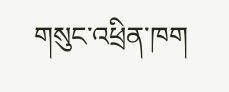གསུང་འཕྲིན་ཁག